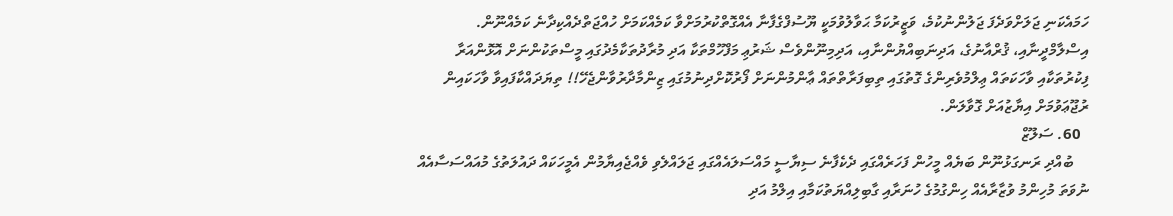ހަމައެކަނި ޖަލަށްވަދެފަ ޖަލުންނުކުމެ، ވަޒީރުކަމާ ޙަވާލުވުމަކީ ޔޫސުފްގެފާނާ އެއްގޮތްކުރުމަށްވާ ކަމެއްކަމަށް ހުއްޖަތްދެއްކިދާނެ ކަމެއްނޫން. އިސްލާމްދީނާއި، ޤުރްއާނުގެ، އަދިނަބިއްޔުންނާއި، އަދިމިނޫންވެސް ޝަރުޢި މަފްހޫމްތަކާ އަދި މުރާދުތަކާމެދުގައި މީސްތަކުންނަށް އޮޅޮންއަރާ ފިކުރުތަކާއި ވާހަކަތައް ޢިލްމުވެރިންގެ ގޮތުގައި ތިބިފަރާތްތައް ޢާންމުންނަށް ފޯރުކޮށްދިނުމުގައި ޒިންމާދާރުވާންޖެހޭ!! ތިޔަދައްކާފައިވާ ވާހަކައިން ރުޖޫޢަވުމަށް އިޔާޒުއަށް ގޮވާލަން.
  60. ސަލޫޒް
    ބުއްދި ރަނގަޅުނޫން ބަޔެއް މީހުން ފަހަރެއްގައި ދެކެފާނެ ސިޔާސީ މައްސަލައެއްގައި ޖަލައްލެވި ވެއްޖެއިޔާމުން އެމީހަކައް ދައުލަތުގެ މުއައްސަސާއެއް ނުވަތަ މުހިންމު ވުޒާރާއެއް ހިންގުމުގެ ހުނަރާއި ގާބިލިއްޔަތުކަމާއި އިލްމު އަދި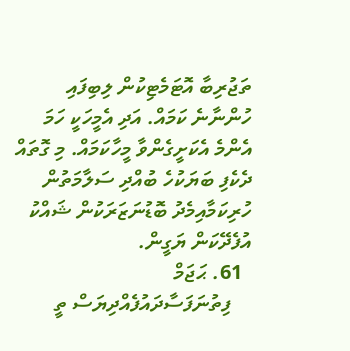ތަޖުރިބާ އޮޓަމެޓިކުން ލިބިފައި ހުންނާނެ ކަމައް. އަދި އެމީހަކީ ހަމަ އެންމެ އެކަށީގެންވާ މީހާކަމައް. މި ގޮތައް ދެކެފި ބަޔަކުހެ ބުއްދި ސަލާމަތުން ހުރިކަމާއިމެދު ބޮޑުނަޒަރަކުން ޝައްކު އުފެދޭކަން ޔަގީން.
  61. ޙަޖަމް
    ފިތުނަފަސާދައުފެއްދިޔަސް ތީ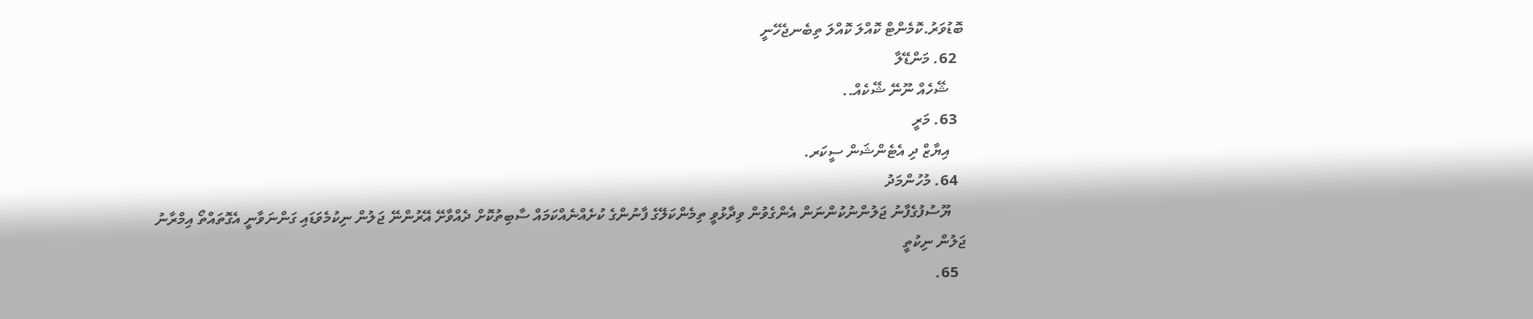ބޮޑުވަރު.ކޮމެންޓް ކޮއްލަ ކޮއްލަ ތިބެނޖެހޭނީ
  62. މަންޑޭލާ
    ޝޭހެއް ނޫނޭ ޝޭކެއް..
  63. މަރީ
    އިޔާޒް ދި އެޓެންޝަން ސީކަރ.
  64. މުހުންމަދު
    ޔޫސުފުގެފާނު ޖަލުންނުކުންނަން އެންގެވުން ވިދާޅުވީ ތިމެންކަލޭގެ ފާނުންގެ ކުށެއްނެއްކަމައް ސާބިތުކޮށް ދެއްވާށޭ އޭރުންނޭ ޖަލުން ނިކުމެވަޑައި ގަންނަވާނީ އެގޮތައްތޯ އިމްރާނު ޖަލުން ނިކުތީ
  65.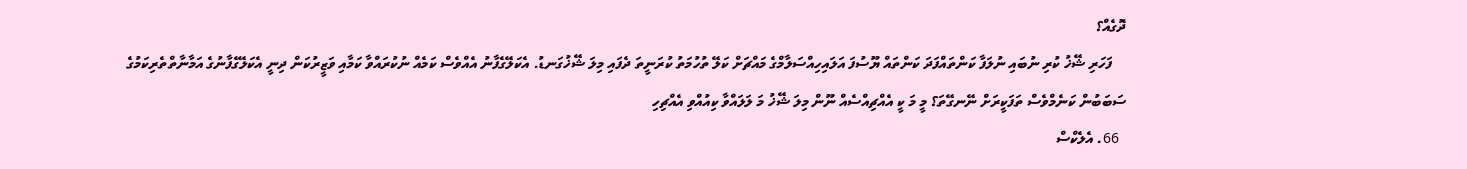ދޮގެއް؟
    ފަހަރި ޝޭޚު ކުރި ނުބައި ނުލަފާ ކަންތައްފަދަ ކަންތައް ޔޫސުފަ އަލައިހިއްސަލާމްގެ މައްޗަށް ކަލޭ ތުހުމަތު ކުރަނީތަ ދެފައި މިލަ ޝޭޚުގަނޑު. އެކަލޭގެފާނު އެއްވެސް ކަމެއް ނުކުރައްވާ ކަމާއި ވަޒީރުކަން ދިނީ އެކަލޭގެފާނުގެ އަމާނާތްތެރިކަމުގެ ސަބަބުން ކަނެމްވެސް ތަފަކީރަށް ނޭނގޭތަ؟ މީ މަ ކީ އެއްޗިއްސެއް ނޫން މިލަ ޝޭޚު މަ ލަލައްވާ ކިއުއްވި އެއްޗިހި
  66. އެލެކްސް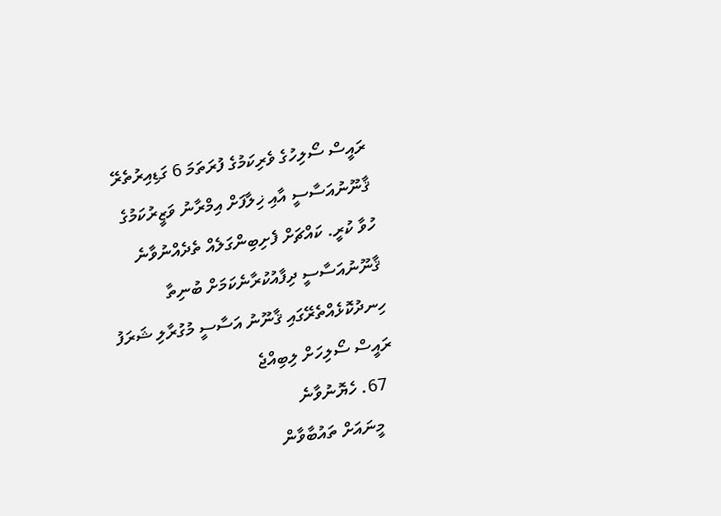ރައީސް ސޯލިހުގެ ވެރިކަމުގެ ފުރަތަމަ 6 ގަޑިއިރުތެރޭ ޤާނޫނުއަސާސީ އާއި ޚިލާފަށް އިމްރާނު ވަޒީރުކަމުގެ ހުވާ ކުރީ. ކައްޗަށް ފެށިބިންގަލެއް ތެދެއްނުވާނެ ޤާނޫނުއަސާސީ ދިފާއުކުރާނެކަމަށް ބުނިތާ ހިނދުކޮޅެއްތެރޭގައި ޤާނޫނު އަސާސީ މުގުރާލި ޝަރަފު ރައީސް ސޯލިހަށް ލިބިއްޖެ
  67. ހެޔޮނުވާނެ
    މީނައަށް ތައުބާވާން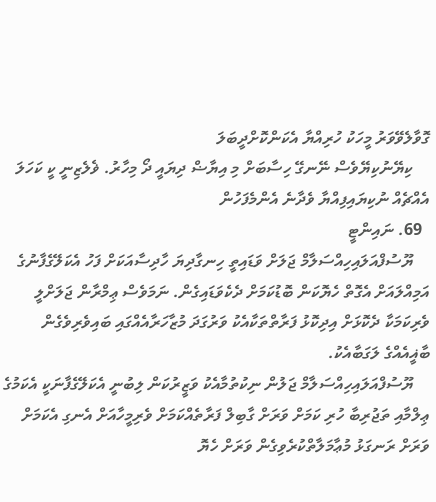ގޮވާލެވޭވަރު މީހަކު ހުރިއްޔާ އެކަންކޮށްދީބަލަ
    ކިޔޭނުކިޔޭވެސް ނޭނގޭ ހިސާބަށް މި އިޔާޟް ދިޔައީ ދޯ މިހާރު. ޥެލެޒިނީ ކީ ކަހަލަ އެއްޗެއް ނުކިޔައިފިއްޔާ ވެދާނެ އެންމެފަހުން
  69. ނައިންޓީ
    ޔޫސުފްއަލައިހިއްސަލާމް ޖަލަށް ވަޑައިތީ ހިނގާދިޔަ ހާދިސާއަކަށް ފަހު އެކަލޭގެފާނުގެ އަމިއްލައަށް އެގޮތް ހެޔޮކަން ބޮޑުކަމަށް ދެކެވަޑައިގެން. ނަމަވެސް ޢިމްރާން ޖަލަށްލީ ވެރިކަމަކާ ދެކޮޅަށް އިދިކޮޅު ފަރާތްތަކާއެކު ވަރުގަދަ މުޒާހަރާއެއްގައި ބައިވެރިވެގެން ބާޣީއެއްގެ ލަގަބާއެކު.
    ޔޫސުފްއަލައިހިއްސަލާމް ޖަލުން ނިކުތުމާއެކު ވަޒީރުކަން ލިބުނީ އެކަލޭގެފާނަކީ އެކަމުގެ ޢިލްމާއި ތަޖުރިބާ ހުރި ކަމަށް ވަރަށް ގާބިލް ފަރާތެއްކަމަށް ވެރިމީހާއަށް އެނގި އެކަމަށް ވަރަށް ރަނގަޅު މުޢާމަލާތްކުރެވިގެން ވަރަށް ހެޔޮ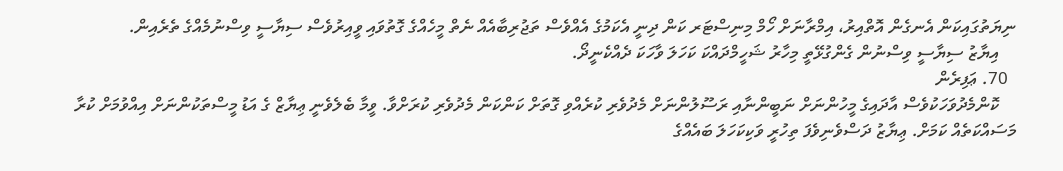ނިޔަތުގައިކަން އެނގެން އޮތްއިރު، އިމްރާނަށް ހޯމް މިނިސްޓަރ ކަން ދިނީ އެކަމުގެ އެއްވެސް ތަޖުރިބާއެއް ނެތް މީހެއްގެ ގޮތުވައި ވީއިރުވެސް ސިޔާސީ ވިސްނުމެއްގެ ތެރެއިން.
    އިޔާޒު ސިޔާސީ ވިސްނުން ގެންގުޅޭތީ މިހާރު ޝަހީމްދައްކަ ކަހަލަ ވާހަކަ ދެއްކެނީދޯ.
  70. ޢަފިރެން
    ކޮންމެދުވަހަކުވެސް އާދައިގެ މީހުންނަށް ނަބީންނާއި ރަސޫލުންނަށް މެދުވެރި ކުރެއްވި ގޮތަށް ކަންކަން މެދުވެރި ކުރަށްވާ. ވީމާ ބެލެވެނީ ޢިޔާޒް ގެ އަޑު މީސްތަކުންނަށް އިއްވުމަށް ކުރާ މަސައްކަތެއް ކަމަށް. ޢިޔާޒު ދަސްވެނިވެފަ ތިހުރީ ވަކިކަހަލަ ބައެއްގެ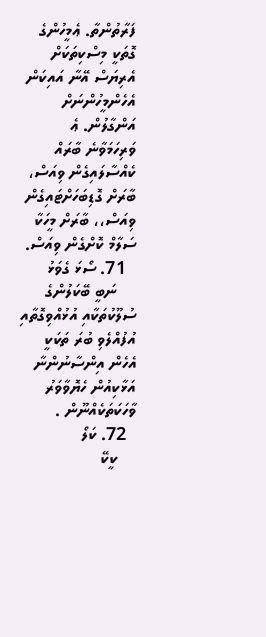ފަރާތުންތާ. ޢެމީހުންގެ ގޮތަކީ މިސްކިތަކަށް އެރިޔަސް އޭނާ އައިކަން އެހެންމީހުންނަށް އަންގާލުން. ޢެ ވަރިހަމަވާނެ ބާރައް ކެއްސާލައިގެން ވިއަސް، ބާރަށް ގޮޑިބަހަށްޓައިގެން ވިއަސް،، ބާރަށް މީހަކާ ސަލާމް ކޮށްގެން ވިއަސް.
  71. ސޯޅަ ގެވަޅު
    ނަބީ ބޭކަލުންގެ ސުލޫކުތަކާއި އުޅުއްވިގޮތާއި އުފުއްލެވި ބުރަ ތަކަކީ އެހެން އިންސާނުންނާ އަޅާކިއުން ހެޔޮވާވަރު ވާހަކަތަކެއްނޫން .
  72. ކަލޯ
    ކީކޭ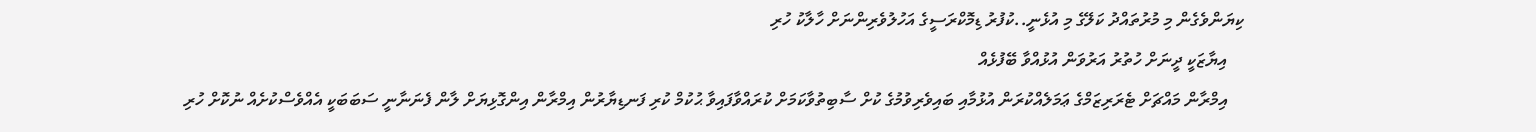ކިޔަންވެގެން މި މުރުތައްދު ކަލޭގެ މި އުޅެނީ..ކުފުރު ޑިމޮކްރަސީގެ އަހުލުވެރިންނަށް ހާލާކު ހުރި
    އިޔާޒަކީ ދީނަށް ހުތުރު އަރުވަން އުޅުއްވާ ބޭފުޅެއް
    އިމްރާން މައްޗަށް ޓެރަރިޒަމްގެ ޢަމަލެއްކުރަން އުޅުމާއި ބައިވެރިވުމުގެ ކުށް ސާބިތުވާކަމަށް ކުރައްވާފައިވާ ޙުކުމް ކުރި ފަނޑިޔާރުން އިމްރާން އިންގޮޅިޔަށް ލާން ފެނަނާނީ ސަބަބަކީ އެއްވެސްކުށެއް ނުކޮށް ހުރި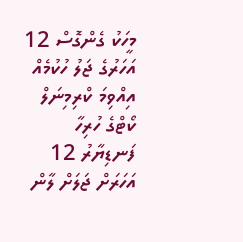މީހަކު ގެންގޮސް 12 އަހަރުގެ ޖަލު ހުކުމެއް އިއްވިމަ ކްރިމިނަލް ކޯޓްގެ ހުރިހާ ފަނޑިޔާރު 12 އަހަރަށް ޖަލަށް ލާން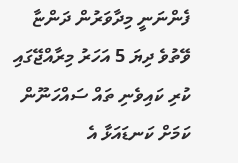ފެންނަނީ މިދާވަރުން ދަންޏާ ވޭތުވެ ދިޔަ 5 އަހަރު މިރާއްޖޭގައި ކުރި ކައިވެނި ތައް ސައްހަނޫން ކަމަށް ކަނޑައަޅާ އެ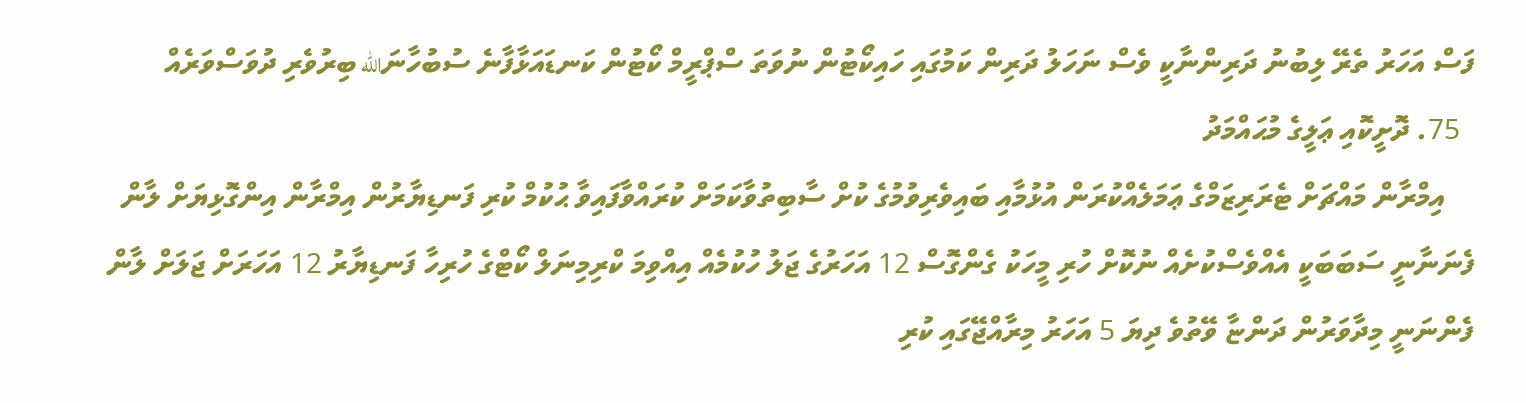ފަސް އަހަރު ތެރޭ ލިބުނު ދަރިންނާކީ ވެސް ނަހަލު ދަރިން ކަމުގައި ހައިކޯޓުން ނުވަތަ ސްޕްރީމް ކޯޓުން ކަނޑައަޅާފާނެ ސުބުހާނަالله ބިރުވެރި ދުވަސްވަރެއް
  75. ދޮށީކޮއި ޢަލީގެ މުޙައްމަދު
    އިމްރާން މައްޗަށް ޓެރަރިޒަމްގެ ޢަމަލެއްކުރަން އުޅުމާއި ބައިވެރިވުމުގެ ކުށް ސާބިތުވާކަމަށް ކުރައްވާފައިވާ ޙުކުމް ކުރި ފަނޑިޔާރުން އިމްރާން އިންގޮޅިޔަށް ލާން ފެނަނާނީ ސަބަބަކީ އެއްވެސްކުށެއް ނުކޮށް ހުރި މީހަކު ގެންގޮސް 12 އަހަރުގެ ޖަލު ހުކުމެއް އިއްވިމަ ކްރިމިނަލް ކޯޓްގެ ހުރިހާ ފަނޑިޔާރު 12 އަހަރަށް ޖަލަށް ލާން ފެންނަނީ މިދާވަރުން ދަންޏާ ވޭތުވެ ދިޔަ 5 އަހަރު މިރާއްޖޭގައި ކުރި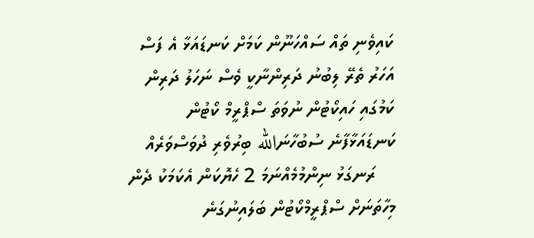ކައިވެނި ތައް ސައްހަނޫން ކަމަށް ކަނޑައަޅާ އެ ފަސް އަހަރު ތެރޭ ލިބުނު ދަރިންނާކީ ވެސް ނަހަލު ދަރިން ކަމުގައި ހައިކޯޓުން ނުވަތަ ސްޕްރީމް ކޯޓުން ކަނޑައަޅާފާނެ ސުބުހާނަالله ބިރުވެރި ދުވަސްވަރެއް
    ރަނގަޅު ނިންމުމެއްނަމަ 2 ހެޔޮކަން އެކަމަކު ދެން މިހާތަނަށް ސްޕްރީމްކޯޓުން ބަލައިނުގަނެ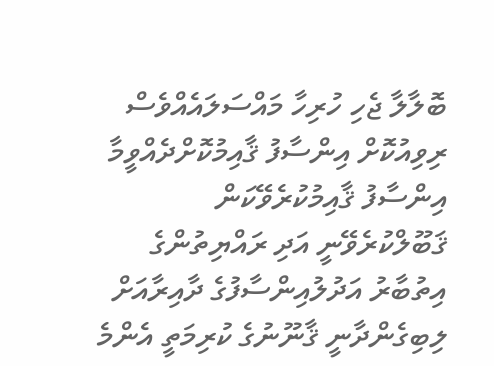ބޮލާލާ ޖެހި ހުރިހާ މައްސަލައެއްވެސް ރިވިއުކޮށް އިންސާފު ޤާއިމުކޮށްދެއްވީމާ އިންސާފު ޤާއިމުކުރެވޭކަން ޤަބޫލްކުރެވޭނީ އަދި ރައްޔިތުންގެ އިތުބާރު އަދުލުއިންސާފުގެ ދާއިރާއަށް ލިބިގެންދާނީ ޤާނޫނުގެ ކުރިމަތީ އެންމެ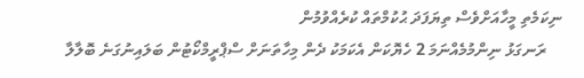ނިކަމެތި މީހާއަށްވެސް ތިޔަފަދަ ޙުކުމްތައް ކުރެއްވުމުން
    ރަނގަޅު ނިންމުމެއްނަމަ 2 ހެޔޮކަން އެކަމަކު ދެން މިހާތަނަށް ސްޕްރީމްކޯޓުން ބަލައިނުގަނެ ބޮލާލާ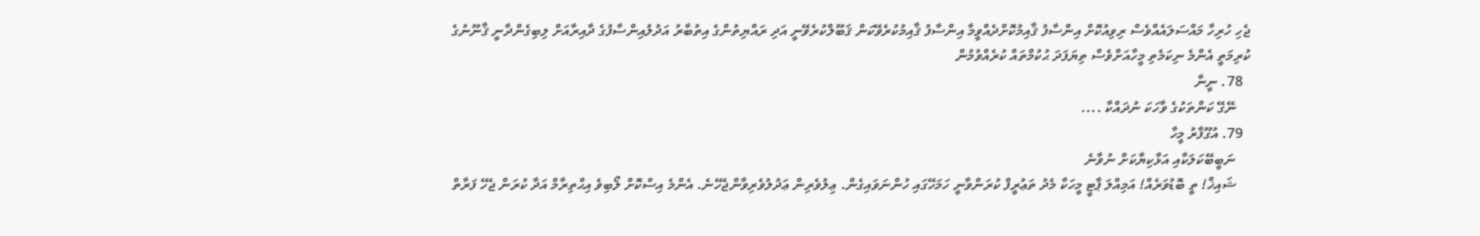ޖެހި ހުރިހާ މައްސަލައެއްވެސް ރިވިއުކޮށް އިންސާފު ޤާއިމުކޮށްދެއްވީމާ އިންސާފު ޤާއިމުކުރެވޭކަން ޤަބޫލްކުރެވޭނީ އަދި ރައްޔިތުންގެ އިތުބާރު އަދުލުއިންސާފުގެ ދާއިރާއަށް ލިބިގެންދާނީ ޤާނޫނުގެ ކުރިމަތީ އެންމެ ނިކަމެތި މީހާއަށްވެސް ތިޔަފަދަ ޙުކުމްތައް ކުރެއްވުމުން
  78. ނީނާ
    ނޭގޭ ކަންތަކުގެ ވާހަކަ ނުދައްކާ ....
  79. އުގޫފާރު މީހާ
    ނަބީބޭކަލަކާއި އަޅާކިޔާކަށް ނުވާނެ
    ޝައިޚް! ތީ ބޮޑުވަރެއް! އަމިއްލަ ޕާޓީ މީހަކާ މެދު ތަޢުރީފް ކުރަންވާނީ ހަމަހޭގައި ހުންނަވައިގެން. ޢިލުވެރިން ޢަދުލުވެރިވާންޖެހޭނެ. އެންމެ އިސްކޮށް ލޯބިވެ އިޙްތިރާމް އަދާ ކުރަން ޖެހޭ ފަރާތް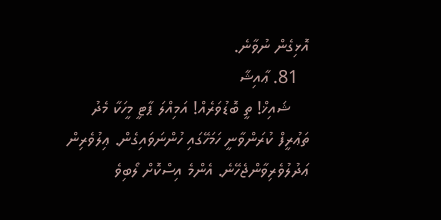އޮޅިގެން ނުވާނެ.
  81. ޢާއިޝާ
    ޝައިޚް! ތީ ބޮޑުވަރެއް! އަމިއްލަ ޕާޓީ މީހަކާ މެދު ތަޢުރީފް ކުރަންވާނީ ހަމަހޭގައި ހުންނަވައިގެން. ޢިލުވެރިން ޢަދުލުވެރިވާންޖެހޭނެ. އެންމެ އިސްކޮށް ލޯބިވެ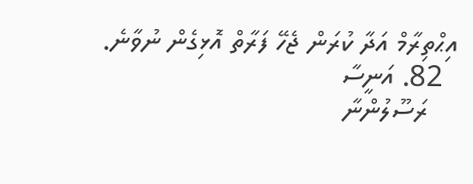އިޙްތިރާމް އަދާ ކުރަން ޖެހޭ ފަރާތް އޮޅިގެން ނުވާނެ.
  82. އަނީސާ
    ރަސޫލުންނާ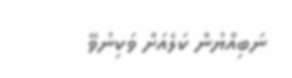ނަބިއްޔުން ކަލެއަށް ވަކިނުވޭ